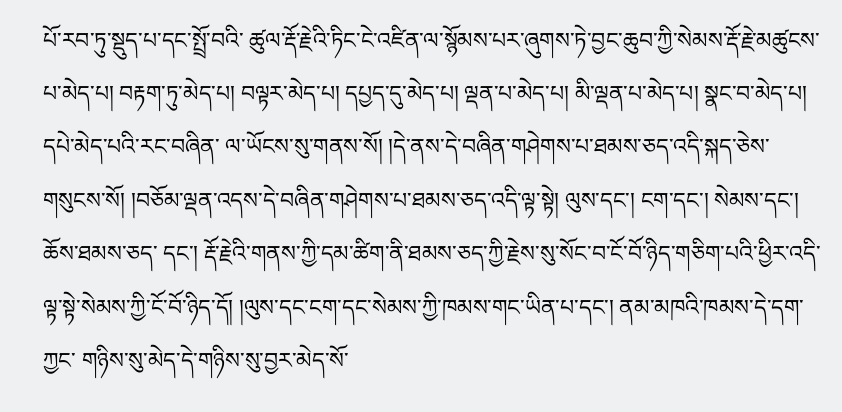པོ་རབ་ཏུ་སྡུད་པ་དང་སྤྲོ་བའི་ ཚུལ་རྡོ་རྗེའི་ཏིང་ངེ་འཛིན་ལ་སྙོམས་པར་ཞུགས་ཏེ་བྱང་ཆུབ་ཀྱི་སེམས་རྡོ་རྗེ་མཚུངས་པ་མེད་པ། བརྟག་ཏུ་མེད་པ། བལྟར་མེད་པ། དཔྱད་དུ་མེད་པ། ལྡན་པ་མེད་པ། མི་ལྡན་པ་མེད་པ། སྣང་བ་མེད་པ། དཔེ་མེད་པའི་རང་བཞིན་ ལ་ཡོངས་སུ་གནས་སོ། །དེ་ནས་དེ་བཞིན་གཤེགས་པ་ཐམས་ཅད་འདི་སྐད་ཅེས་གསུངས་སོ། །བཅོམ་ལྡན་འདས་དེ་བཞིན་གཤེགས་པ་ཐམས་ཅད་འདི་ལྟ་སྟེ། ལུས་དང་། ངག་དང་། སེམས་དང་། ཆོས་ཐམས་ཅད་ དང་། རྡོ་རྗེའི་གནས་ཀྱི་དམ་ཚིག་ནི་ཐམས་ཅད་ཀྱི་རྗེས་སུ་སོང་བ་ངོ་བོ་ཉིད་གཅིག་པའི་ཕྱིར་འདི་ལྟ་སྟེ་སེམས་ཀྱི་ངོ་བོ་ཉིད་དོ། །ལུས་དང་ངག་དང་སེམས་ཀྱི་ཁམས་གང་ཡིན་པ་དང་། ནམ་མཁའི་ཁམས་དེ་དག་ཀྱང་ གཉིས་སུ་མེད་དེ་གཉིས་སུ་བྱར་མེད་སོ་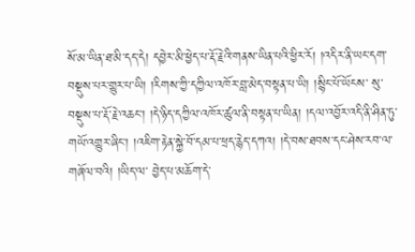སོ་མ་ཡིན་ཐ་མི་དད་དེ། དབྱེར་མི་ཕྱེད་པ་རྡོ་རྗེའི་གནས་ཡིན་པའི་ཕྱིར་རོ། །འདིར་ནི་ཡང་དག་བསྡུས་པར་གྱུར་པ་ཡི། །རིགས་ཀྱི་དཀྱིལ་འཁོར་བླ་མེད་བསྟན་པ་ཡི། །སྙིང་པོ་ཡོངས་ སུ་བསྡུས་པ་རྡོ་རྗེ་འཆང་། །དེ་ཉིད་དཀྱིལ་འཁོར་ཚུལ་ནི་བསྟན་པ་ཡིན། །དལ་འབྱོར་འདི་ནི་ཤིན་ཏུ་གཡོ་འགྱུར་ཞིང་། །འཇིག་རྟེན་སྐྱེ་བོ་དམ་པ་ཕྲད་རྙེད་དཀའ། །དེ་བས་ཐབས་དང་ཤེས་རབ་ལ་གཞོལ་བའི། །ཡིད་ལ་ བྱེད་པ་མཆོག་དེ་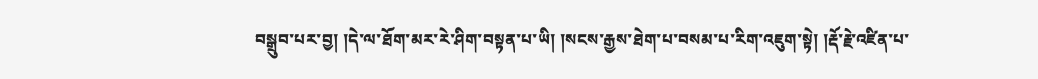བསྒྲུབ་པར་བྱ། །དེ་ལ་ཐོག་མར་རེ་ཤིག་བསྟན་པ་ཡི། །སངས་རྒྱས་ཐེག་པ་བསམ་པ་རིག་འཇུག་སྟེ། །རྡོ་རྗེ་འཛིན་པ་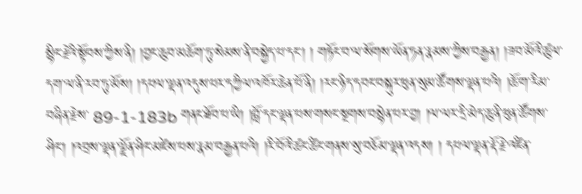སྙིང་རྗེའི་སྟོབས་ཀྱིས་ནི། །བྱང་ཆུབ་མཆོག་ཏུ་སེམས་ནི་བསྐྱེད་པ་དང་། ། གཏོང་བ་ལ་སོགས་ཡོན་ཏན་རྣམས་ཀྱིས་བརྒྱན། །ཟབ་མོའི་ཚུལ་དག་ལ་ནི་རབ་ཏུ་མོས། །དཔལ་ལྡན་འདུས་པར་དཀྱིལ་འཁོར་ཆེན་པོ་ནི། །རང་ཉིད་དབང་བསྐུར་ཕུན་སུམ་ཚོགས་ལྡན་པའི། །ཆོ་ག་རིམ་བཞིན་རྗེས་ 89-1-183b གནང་ཐོབ་པ་ཡི། །བློ་དང་ལྡན་པས་གསང་སྔགས་བསྙེན་པར་བྱ། །ལ་ལར་དྲི་མེད་ཆུ་ནི་ཕུན་ཚོགས་ཤིང་། །འབྲས་ལྡན་ལྗོན་ཤིང་མཛེས་པས་རྣམ་བརྒྱན་པའི། །རི་བོའི་ཚང་ཚིང་གནས་སུ་བཅོམ་ལྡན་འདས། ། དཔལ་ལྡན་རྡོ་རྗེ་འཛིན་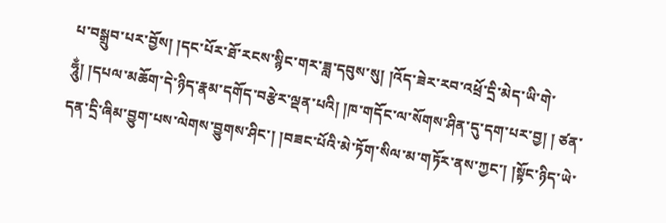པ་བསྒྲུབ་པར་བྱོས། །དང་པོར་ཐོ་རངས་སྙིང་གར་ཟླ་དབུས་སུ། །འོད་ཟེར་རབ་འཕྲོ་དྲི་མེད་ཡི་གེ་ཧཱུྂ། །དཔལ་མཆོག་དེ་ཉིད་རྣམ་དགོད་བརྩེར་ལྡན་པའི། །ཁ་གདོང་ལ་སོགས་ཤིན་དུ་དག་པར་བྱ། ། ཙན་དན་དྲི་ཞིམ་བྱུག་པས་ལེགས་བྱུགས་ཤིང་། །བཟང་པོའི་མེ་ཏོག་སིལ་མ་གཏོར་ནས་ཀྱང་། །སྟོང་ཉིད་ཡེ་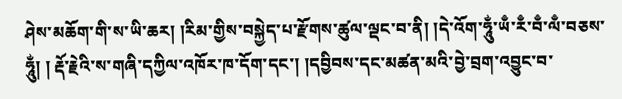ཤེས་མཆོག་གི་ས་ཡི་ཆར། །རིམ་གྱིས་བསྐྱེད་པ་རྫོགས་ཚུལ་ལྡང་བ་ནི། །དེ་འོག་ཧཱུྂ་ཡྃ་རྃ་བྃ་ལྃ་བཅས་ཧཱུྂ། ། རྡོ་རྗེའི་ས་གཞི་དཀྱིལ་འཁོར་ཁ་དོག་དང་། །དབྱིབས་དང་མཚན་མའི་བྱེ་བྲག་འབྱུང་བ་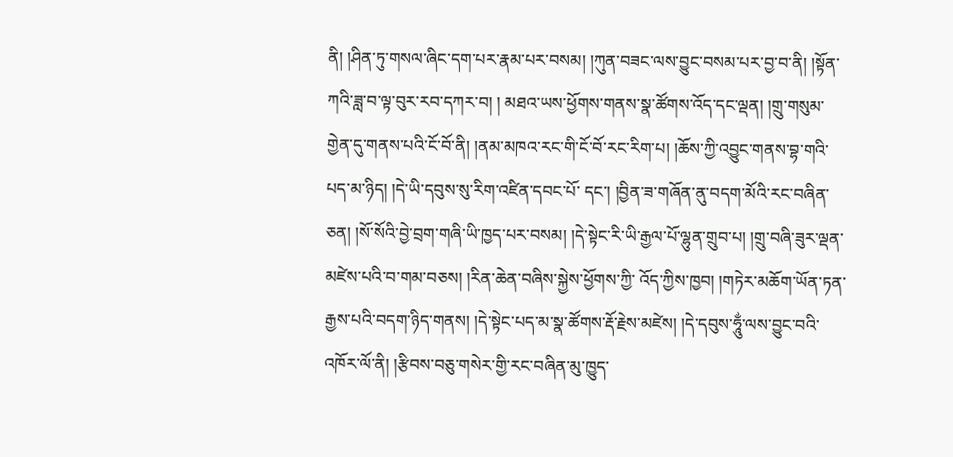ནི། །ཤིན་ཏུ་གསལ་ཞིང་དག་པར་རྣམ་པར་བསམ། །ཀུན་བཟང་ལས་བྱུང་བསམ་པར་བྱ་བ་ནི། །སྟོན་ཀའི་ཟླ་བ་ལྟ་བུར་རབ་དཀར་བ། ། མཐའ་ཡས་ཕྱོགས་གནས་སྣ་ཚོགས་འོད་དང་ལྡན། །གྲུ་གསུམ་གྱེན་དུ་གནས་པའི་ངོ་བོ་ནི། །ནམ་མཁའ་རང་གི་ངོ་བོ་རང་རིག་པ། །ཆོས་ཀྱི་འབྱུང་གནས་བྷ་གའི་པད་མ་ཉིད། །དེ་ཡི་དབུས་སུ་རིག་འཛིན་དབང་པོ་ དང་། །བྱིན་ཟ་གཞོན་ནུ་བདག་མོའི་རང་བཞིན་ཅན། །སོ་སོའི་བྱེ་བྲག་གཞི་ཡི་ཁྱད་པར་བསམ། །དེ་སྟེང་རི་ཡི་རྒྱལ་པོ་ལྷུན་གྲུབ་པ། །གྲུ་བཞི་ཟུར་ལྡན་མཛེས་པའི་བ་གམ་བཅས། །རིན་ཆེན་བཞིས་སྐྱེས་ཕྱོགས་ཀྱི་ འོད་ཀྱིས་ཁྱབ། །གཏེར་མཆོག་ཡོན་ཏན་རྒྱས་པའི་བདག་ཉིད་གནས། །དེ་སྟེང་པད་མ་སྣ་ཚོགས་རྡོ་རྗེས་མཛེས། །དེ་དབུས་ཧཱུྂ་ལས་བྱུང་བའི་འཁོར་ལོ་ནི། །རྩིབས་བཅུ་གསེར་གྱི་རང་བཞིན་མུ་ཁྱུད་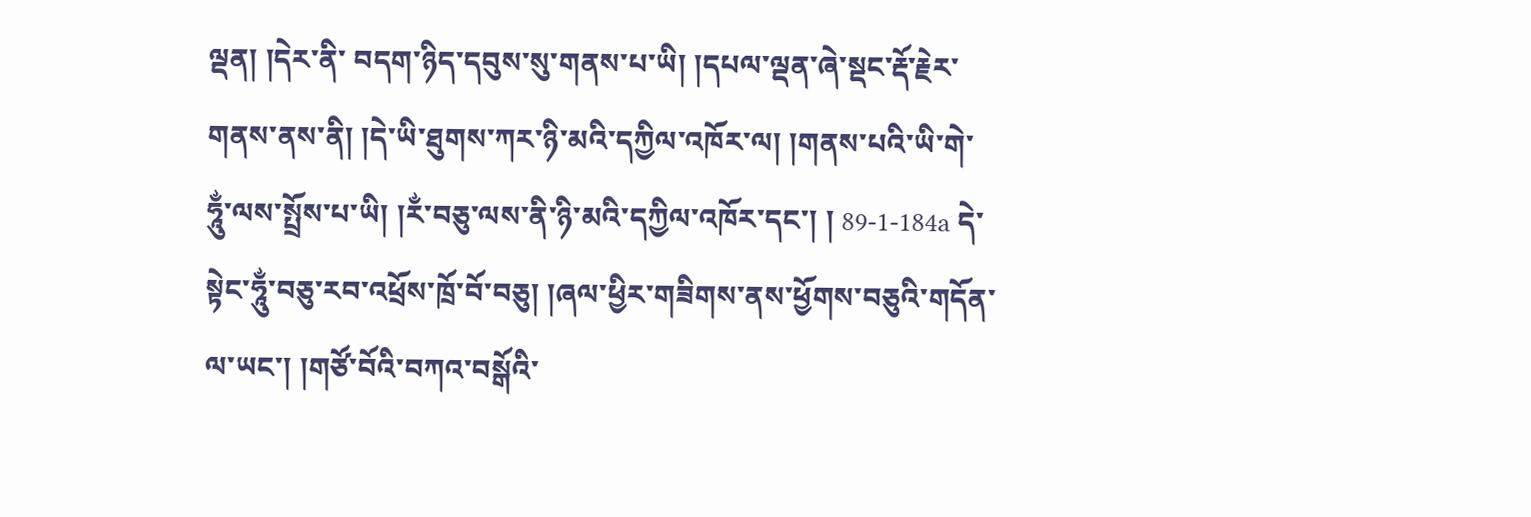ལྡན། །དེར་ནི་ བདག་ཉིད་དབུས་སུ་གནས་པ་ཡི། །དཔལ་ལྡན་ཞེ་སྡང་རྡོ་རྗེར་གནས་ནས་ནི། །དེ་ཡི་ཐུགས་ཀར་ཉི་མའི་དཀྱིལ་འཁོར་ལ། །གནས་པའི་ཡི་གེ་ཧཱུྂ་ལས་སྤྲོས་པ་ཡི། །རྂ་བཅུ་ལས་ནི་ཉི་མའི་དཀྱིལ་འཁོར་དང་། ། 89-1-184a དེ་སྟེང་ཧཱུྂ་བཅུ་རབ་འཕྲོས་ཁྲོ་བོ་བཅུ། །ཞལ་ཕྱིར་གཟིགས་ནས་ཕྱོགས་བཅུའི་གདོན་ལ་ཡང་། །གཙོ་བོའི་བཀའ་བསྒོའི་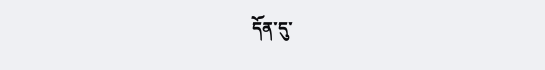དོན་དུ་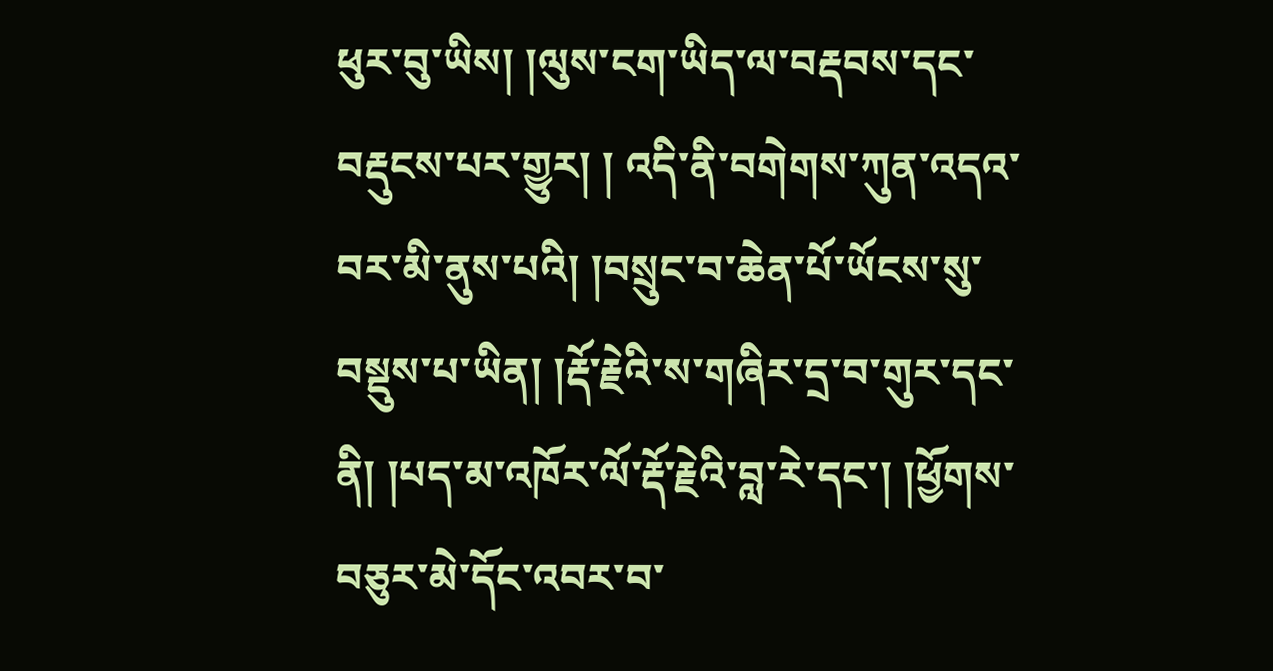ཕུར་བུ་ཡིས། །ལུས་ངག་ཡིད་ལ་བརྡབས་དང་བརྡུངས་པར་གྱུར། ། འདི་ནི་བགེགས་ཀུན་འདའ་བར་མི་ནུས་པའི། །བསྲུང་བ་ཆེན་པོ་ཡོངས་སུ་བསྡུས་པ་ཡིན། །རྡོ་རྗེའི་ས་གཞིར་དྲ་བ་གུར་དང་ནི། །པད་མ་འཁོར་ལོ་རྡོ་རྗེའི་བླ་རེ་དང་། །ཕྱོགས་བཅུར་མེ་དོང་འབར་བ་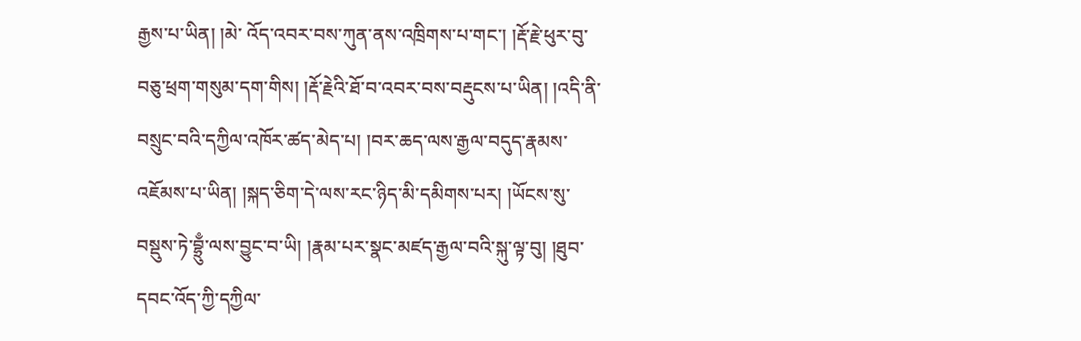རྒྱས་པ་ཡིན། །མེ་ འོད་འབར་བས་ཀུན་ནས་འཁྲིགས་པ་གང་། །རྡོ་རྗེ་ཕུར་བུ་བཅུ་ཕྲག་གསུམ་དག་གིས། །རྡོ་རྗེའི་ཐོ་བ་འབར་བས་བརྡུངས་པ་ཡིན། །འདི་ནི་བསྲུང་བའི་དཀྱིལ་འཁོར་ཚད་མེད་པ། །བར་ཆད་ལས་རྒྱལ་བདུད་རྣམས་ འཇོམས་པ་ཡིན། །སྐད་ཅིག་དེ་ལས་རང་ཉིད་མི་དམིགས་པར། །ཡོངས་སུ་བསྡུས་ཏེ་བྷྲུྃ་ལས་བྱུང་བ་ཡི། །རྣམ་པར་སྣང་མཛད་རྒྱལ་བའི་སྐུ་ལྟ་བུ། །ཐུབ་དབང་འོད་ཀྱི་དཀྱིལ་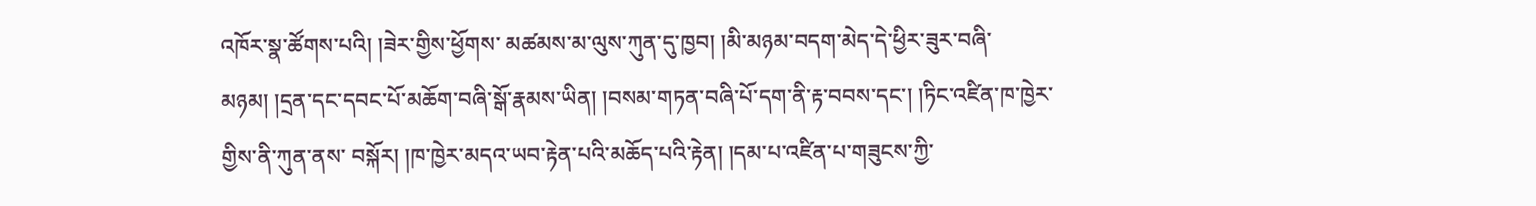འཁོར་སྣ་ཚོགས་པའི། །ཟེར་གྱིས་ཕྱོགས་ མཚམས་མ་ལུས་ཀུན་དུ་ཁྱབ། །མི་མཉམ་བདག་མེད་དེ་ཕྱིར་ཟུར་བཞི་མཉམ། །དྲན་དང་དབང་པོ་མཆོག་བཞི་སྒོ་རྣམས་ཡིན། །བསམ་གཏན་བཞི་པོ་དག་ནི་རྟ་བབས་དང་། །ཏིང་འཛིན་ཁ་ཁྱེར་གྱིས་ནི་ཀུན་ནས་ བསྐོར། །ཁ་ཁྱེར་མདའ་ཡབ་རྟེན་པའི་མཆོད་པའི་རྟེན། །དམ་པ་འཛིན་པ་གཟུངས་ཀྱི་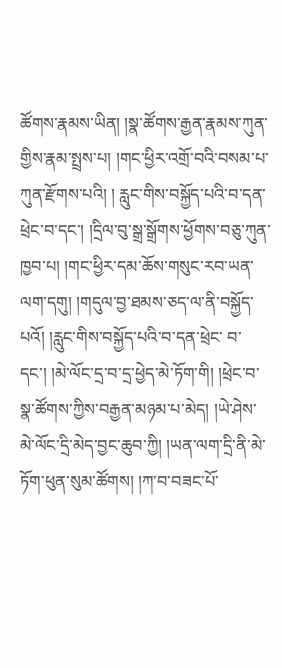ཚོགས་རྣམས་ཡིན། །སྣ་ཚོགས་རྒྱན་རྣམས་ཀུན་གྱིས་རྣམ་སྤྲས་པ། །གང་ཕྱིར་འགྲོ་བའི་བསམ་པ་ཀུན་རྫོགས་པའི། ། རླུང་གིས་བསྐྱོད་པའི་བ་དན་ཕྲེང་བ་དང་། །དྲིལ་བུ་སྒྲ་སྒྲོགས་ཕྱོགས་བཅུ་ཀུན་ཁྱབ་པ། །གང་ཕྱིར་དམ་ཆོས་གསུང་རབ་ཡན་ལག་དགུ། །གདུལ་བྱ་ཐམས་ཅད་ལ་ནི་བསྐྱོད་པའོ། །རླུང་གིས་བསྐྱོད་པའི་བ་དན་ཕྲེང་ བ་དང་། །མེ་ལོང་དྲ་བ་དྲ་ཕྱེད་མེ་ཏོག་གི། །ཕྲེང་བ་སྣ་ཚོགས་ཀྱིས་བརྒྱན་མཉམ་པ་མེད། །ཡེ་ཤེས་མེ་ལོང་དྲི་མེད་བྱང་ཆུབ་ཀྱི། །ཡན་ལག་དྲི་ནི་མེ་ཏོག་ཕུན་སུམ་ཚོགས། །ཀ་བ་བཟང་པོ་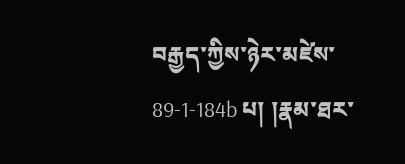བརྒྱད་ཀྱིས་ཉེར་མཛེས་ 89-1-184b པ། །རྣམ་ཐར་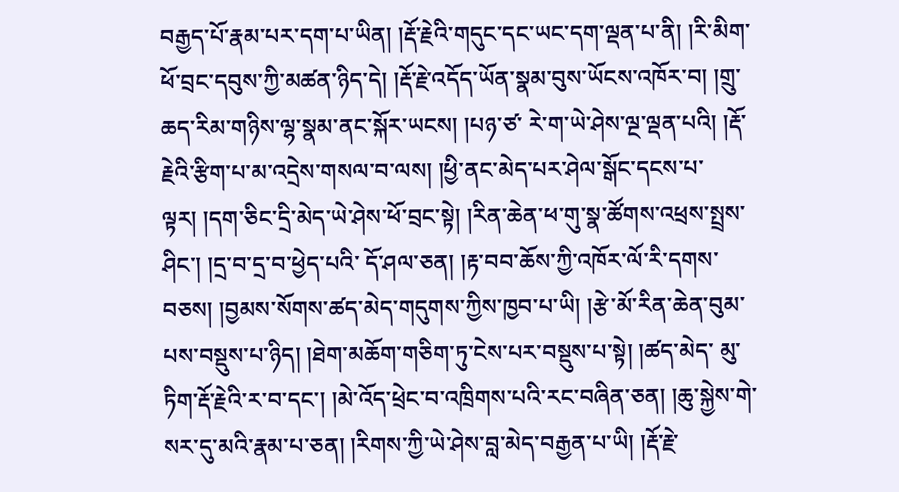བརྒྱད་པོ་རྣམ་པར་དག་པ་ཡིན། །རྡོ་རྗེའི་གདུང་དང་ཡང་དག་ལྡན་པ་ནི། །རི་མིག་ཕོ་བྲང་དབུས་ཀྱི་མཚན་ཉིད་དེ། །རྡོ་རྗེ་འདོད་ཡོན་སྣམ་བུས་ཡོངས་འཁོར་བ། །གྲུ་ཆད་རིམ་གཉིས་ལྷ་སྣམ་ནང་སྐོར་ཡངས། །པཉ་ཙ་ རེ་ག་ཡེ་ཤེས་ལྔ་ལྡན་པའི། །རྡོ་རྗེའི་རྩིག་པ་མ་འདྲེས་གསལ་བ་ལས། །ཕྱི་ནང་མེད་པར་ཤེལ་སྒོང་དངས་པ་ལྟར། །དག་ཅིང་དྲི་མེད་ཡེ་ཤེས་ཕོ་བྲང་སྟེ། །རིན་ཆེན་ཕ་གུ་སྣ་ཚོགས་འཕྲས་སྤྲས་ཤིང་། །དྲ་བ་དྲ་བ་ཕྱེད་པའི་ དོ་ཤལ་ཅན། །རྟ་བབ་ཆོས་ཀྱི་འཁོར་ལོ་རི་དགས་བཅས། །བྱམས་སོགས་ཚད་མེད་གདུགས་ཀྱིས་ཁྱབ་པ་ཡི། །རྩེ་མོ་རིན་ཆེན་བུམ་པས་བསྡུས་པ་ཉིད། །ཐེག་མཆོག་གཅིག་ཏུ་ངེས་པར་བསྡུས་པ་སྟེ། །ཚད་མེད་ མུ་ཏིག་རྡོ་རྗེའི་ར་བ་དང་། །མེ་འོད་ཕྲེང་བ་འཁྲིགས་པའི་རང་བཞིན་ཅན། །ཆུ་སྐྱེས་གེ་སར་དུ་མའི་རྣམ་པ་ཅན། །རིགས་ཀྱི་ཡེ་ཤེས་བླ་མེད་བརྒྱན་པ་ཡི། །རྡོ་རྗེ་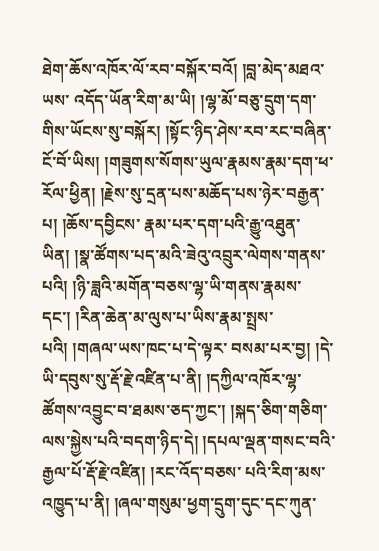ཐེག་ཆོས་འཁོར་ལོ་རབ་བསྐོར་བའོ། །བླ་མེད་མཐའ་ཡས་ འདོད་ཡོན་རིག་མ་ཡི། །ལྷ་མོ་བཅུ་དྲུག་དག་གིས་ཡོངས་སུ་བསྐོར། །སྟོང་ཉིད་ཤེས་རབ་རང་བཞིན་ངོ་བོ་ཡིས། །གཟུགས་སོགས་ཡུལ་རྣམས་རྣམ་དག་ཕ་རོལ་ཕྱིན། །རྗེས་སུ་དྲན་པས་མཆོད་པས་ཉེར་བརྒྱན་པ། །ཆོས་དབྱིངས་ རྣམ་པར་དག་པའི་རྒྱུ་འཐུན་ཡིན། །སྣ་ཚོགས་པད་མའི་ཟེའུ་འབྲུར་ལེགས་གནས་པའི། །ཉི་ཟླའི་མགོན་བཅས་ལྷ་ཡི་གནས་རྣམས་དང་། །རིན་ཆེན་མ་ལུས་པ་ཡིས་རྣམ་སྤྲས་པའི། །གཞལ་ཡས་ཁང་པ་དེ་ལྟར་ བསམ་པར་བྱ། །དེ་ཡི་དབུས་སུ་རྡོ་རྗེ་འཛིན་པ་ནི། །དཀྱིལ་འཁོར་ལྷ་ཚོགས་འབྱུང་བ་ཐམས་ཅད་ཀྱང་། །སྐད་ཅིག་གཅིག་ལས་སྐྱེས་པའི་བདག་ཉིད་དེ། །དཔལ་ལྡན་གསང་བའི་རྒྱལ་པོ་རྡོ་རྗེ་འཛིན། །རང་འོད་བཅས་ པའི་རིག་མས་འཁྱུད་པ་ནི། །ཞལ་གསུམ་ཕྱག་དྲུག་དུང་དང་ཀུན་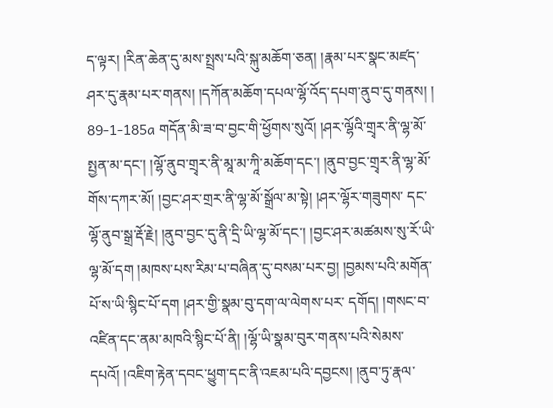ད་ལྟར། །རིན་ཆེན་དུ་མས་སྤྲས་པའི་སྐུ་མཆོག་ཅན། །རྣམ་པར་སྣང་མཛད་ཤར་དུ་རྣམ་པར་གནས། །དཀོན་མཆོག་དཔལ་ལྷོ་འོད་དཔག་ནུབ་དུ་གནས། ། 89-1-185a གདོན་མི་ཟ་བ་བྱང་གི་ཕྱོགས་སུའོ། །ཤར་ལྷོའི་གྲྭར་ནི་ལྷ་མོ་སྤྱན་མ་དང་། །ལྷོ་ནུབ་གྲྭར་ནི་མཱ་མ་ཀཱི་མཆོག་དང་། །ནུབ་བྱང་གྲྭར་ནི་ལྷ་མོ་གོས་དཀར་མོ། །བྱང་ཤར་གྲར་ནི་ལྷ་མོ་སྒྲོལ་མ་སྟེ། །ཤར་ལྷོར་གཟུགས་ དང་ལྷོ་ནུབ་སྒྲ་རྡོ་རྗེ། །ནུབ་བྱང་དུ་ནི་དྲི་ཡི་ལྷ་མོ་དང་། །བྱང་ཤར་མཚམས་སུ་རོ་ཡི་ལྷ་མོ་དག །མཁས་པས་རིམ་པ་བཞིན་དུ་བསམ་པར་བྱ། །བྱམས་པའི་མགོན་པོ་ས་ཡི་སྙིང་པོ་དག །ཤར་གྱི་སྣམ་བུ་དག་ལ་ལེགས་པར་ དགོད། །གསང་བ་འཛིན་དང་ནམ་མཁའི་སྙིང་པོ་ནི། །ལྷོ་ཡི་སྣམ་བུར་གནས་པའི་སེམས་དཔའོ། །འཇིག་རྟེན་དབང་ཕྱུག་དང་ནི་འཇམ་པའི་དབྱངས། །ནུབ་ཏུ་རྣལ་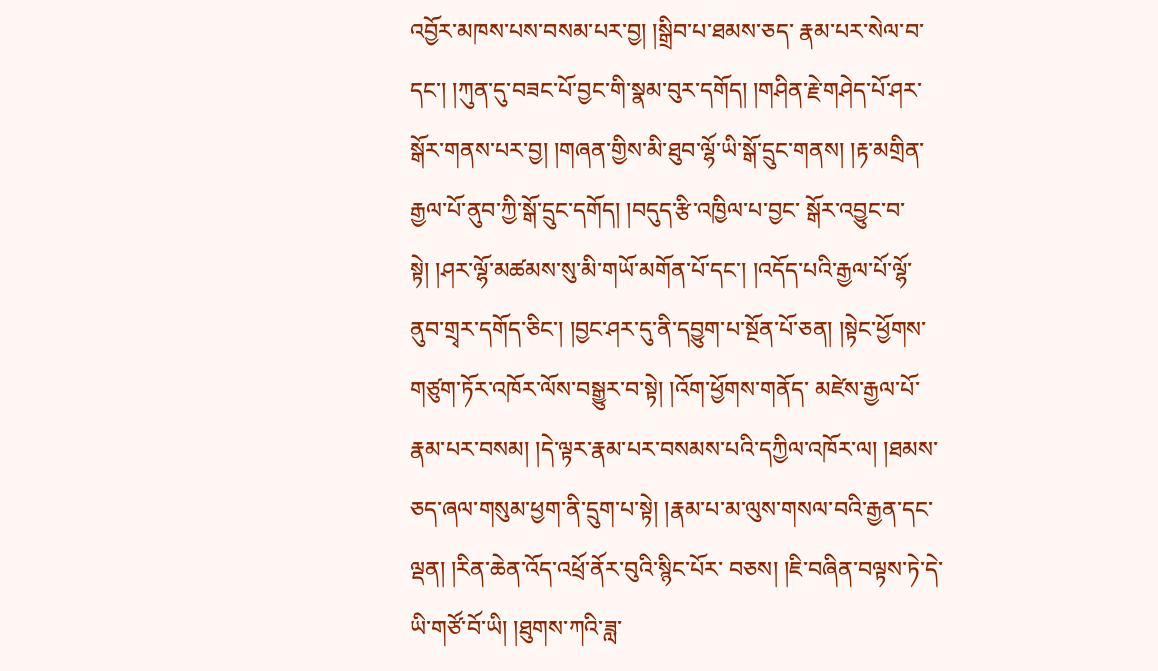འབྱོར་མཁས་པས་བསམ་པར་བྱ། །སྒྲིབ་པ་ཐམས་ཅད་ རྣམ་པར་སེལ་བ་དང་། །ཀུན་དུ་བཟང་པོ་བྱང་གི་སྣམ་བུར་དགོད། །གཤིན་རྗེ་གཤེད་པོ་ཤར་སྒོར་གནས་པར་བྱ། །གཞན་གྱིས་མི་ཐུབ་ལྷོ་ཡི་སྒོ་དྲུང་གནས། །རྟ་མགྲིན་རྒྱལ་པོ་ནུབ་ཀྱི་སྒོ་དྲུང་དགོད། །བདུད་རྩི་འཁྱིལ་པ་བྱང་ སྒོར་འབྱུང་བ་སྟེ། །ཤར་ལྷོ་མཚམས་སུ་མི་གཡོ་མགོན་པོ་དང་། །འདོད་པའི་རྒྱལ་པོ་ལྷོ་ནུབ་གྲྭར་དགོད་ཅིང་། །བྱང་ཤར་དུ་ནི་དབྱུག་པ་སྔོན་པོ་ཅན། །སྟེང་ཕྱོགས་གཙུག་ཏོར་འཁོར་ལོས་བསྒྱུར་བ་སྟེ། །འོག་ཕྱོགས་གནོད་ མཛེས་རྒྱལ་པོ་རྣམ་པར་བསམ། །དེ་ལྟར་རྣམ་པར་བསམས་པའི་དཀྱིལ་འཁོར་ལ། །ཐམས་ཅད་ཞལ་གསུམ་ཕྱག་ནི་དྲུག་པ་སྟེ། །རྣམ་པ་མ་ལུས་གསལ་བའི་རྒྱན་དང་ལྡན། །རིན་ཆེན་འོད་འཕྲོ་ནོར་བུའི་སྙིང་པོར་ བཅས། །ཇི་བཞིན་བལྟས་ཏེ་དེ་ཡི་གཙོ་བོ་ཡི། །ཐུགས་ཀའི་ཟླ་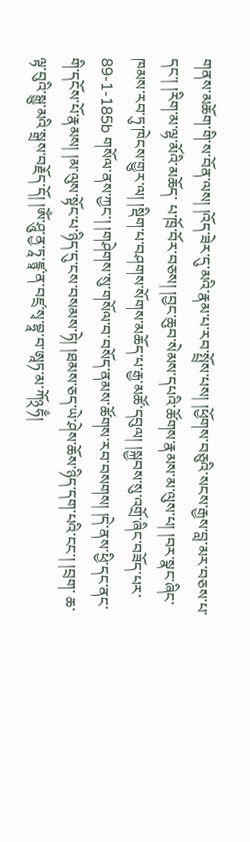གནས་མཆོག་གི་ས་བོན་ལས། །འོད་ཟེར་དུ་མའི་རྣམ་པ་རབ་སྤྲོས་པས། །ཕྱོགས་བཅུའི་སངས་རྒྱས་བླ་མར་བཅས་པ་དང་། །རིག་མ་ལྷ་མོའི་མཆོད་ པ་ཁྲོ་བོར་བཅས། །བྱང་ཆུབ་སེམས་དཔའི་ཚོགས་རྣམས་མ་ལུས་པ། །བར་སྣང་ཞིང་ཁམས་རབ་ཏུ་ཁེངས་གྱུར་ལ། །སྡིག་པ་བཤགས་སོགས་མཆོད་པ་རྒྱ་མཚོ་དབུལ། །སྐྱབས་སུ་འགྲོ་ཞིང་བཟོད་པར་ 89-1-185b གསོལ་ནས་ཀྱང་། །གཤེགས་སུ་གསོལ་བ་བསོད་ནམས་ཚོགས་རབ་བསགས། །དེ་ནས་ཕྱི་དང་ནང་གི་དངོས་པོ་རྣམས། །མ་ལུས་སྟོང་པ་ཉིད་དུ་ངས་བསམས་ཏེ། །ཐམས་ཅད་ཡེ་ཤེས་ཆོས་ཉིད་དག་པའི་ངང་། །བྲག་ ཆ་ལྟ་བུའི་སྒྱུ་མའི་སྒྲས་བརྗོད་དོ། །ཨོཾ་ཤཱུ་ནྱ་ཏཱ་ཛྙཱ་ན་བཛྲ་སྭ་བྷཱ་བ་ཨཱཏ་མ་ཀོ྅ཧྃ།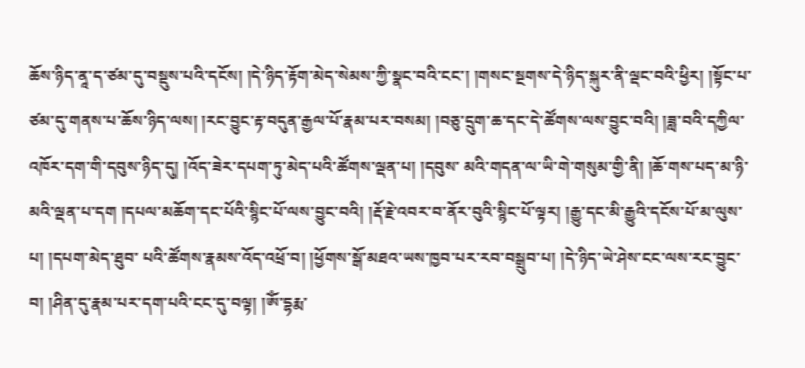ཆོས་ཉིད་ནཱ་ད་ཙམ་དུ་བསྡུས་པའི་དངོས། །དེ་ཉིད་རྟོག་མེད་སེམས་ཀྱི་སྣང་བའི་ངང་། །གསང་སྔགས་དེ་ཉིད་སྐུར་ནི་ལྡང་བའི་ཕྱིར། །སྟོང་པ་ ཙམ་དུ་གནས་པ་ཆོས་ཉིད་ལས། །རང་བྱུང་རྟ་བདུན་རྒྱལ་པོ་རྣམ་པར་བསམ། །བཅུ་དྲུག་ཆ་དང་དེ་ཚོགས་ལས་བྱུང་བའི། །ཟླ་བའི་དཀྱིལ་འཁོར་དག་གི་དབུས་ཉིད་དུ། །འོད་ཟེར་དཔག་ཏུ་མེད་པའི་ཚོགས་ལྡན་པ། །དབུས་ མའི་གདན་ལ་ཡི་གེ་གསུམ་གྱི་ནི། །ཆོ་གས་པད་མ་ཉི་མའི་ལྡན་པ་དག །དཔལ་མཆོག་དང་པོའི་སྙིང་པོ་ལས་བྱུང་བའི། །རྡོ་རྗེ་འབར་བ་ནོར་བུའི་སྙིང་པོ་ལྟར། །རྒྱུ་དང་མི་རྒྱུའི་དངོས་པོ་མ་ལུས་པ། །དཔག་མེད་ཐུབ་ པའི་ཚོགས་རྣམས་འོད་འཕྲོ་བ། །ཕྱོགས་སྒོ་མཐའ་ཡས་ཁྱབ་པར་རབ་བསྒྲུབ་པ། །དེ་ཉིད་ཡེ་ཤེས་ངང་ལས་རང་བྱུང་བ། །ཤིན་དུ་རྣམ་པར་དག་པའི་ངང་དུ་བལྟ། །ཨོཾ་དྷརྨ་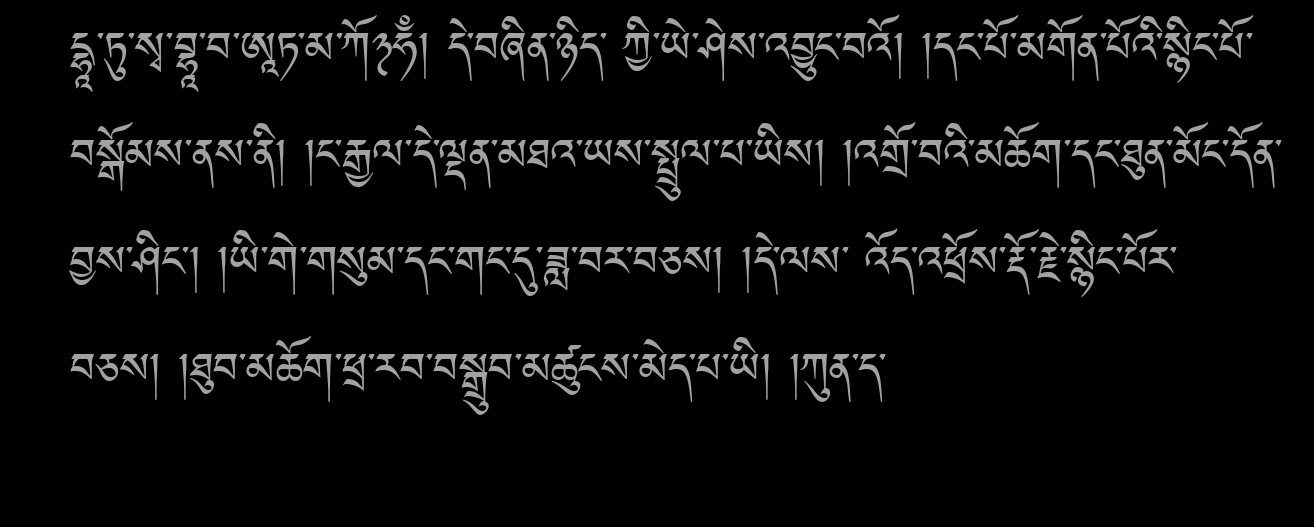དྷཱ་ཏུ་སྭ་བྷཱ་བ་ཨཱཏ་མ་ཀོ྅ཧྃ། དེ་བཞིན་ཉིད་ ཀྱི་ཡེ་ཤེས་འབྱུང་བའོ། །དང་པོ་མགོན་པོའི་སྙིང་པོ་བསྒོམས་ནས་ནི། །ང་རྒྱལ་དེ་ལྡན་མཐའ་ཡས་སྤྲུལ་པ་ཡིས། །འགྲོ་བའི་མཆོག་དང་ཐུན་མོང་དོན་བྱས་ཤིང་། །ཡི་གེ་གསུམ་དང་གང་དུ་ཟླ་བར་བཅས། །དེ་ལས་ འོད་འཕྲོས་རྡོ་རྗེ་སྙིང་པོར་བཅས། །ཐུབ་མཆོག་ཕྲ་རབ་བསྒྲུབ་མཚུངས་མེད་པ་ཡི། །ཀུན་ད་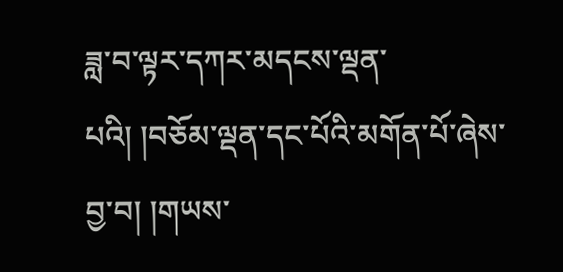ཟླ་བ་ལྟར་དཀར་མདངས་ལྡན་པའི། །བཅོམ་ལྡན་དང་པོའི་མགོན་པོ་ཞེས་བྱ་བ། །གཡས་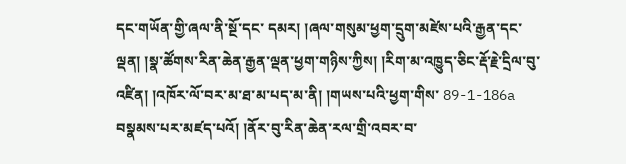དང་གཡོན་གྱི་ཞལ་ནི་སྔོ་དང་ དམར། །ཞལ་གསུམ་ཕྱག་དྲུག་མཛེས་པའི་རྒྱན་དང་ལྡན། །སྣ་ཚོགས་རིན་ཆེན་རྒྱན་ལྡན་ཕྱག་གཉིས་ཀྱིས། །རིག་མ་འཁྱུད་ཅིང་རྡོ་རྗེ་དྲིལ་བུ་འཛིན། །འཁོར་ལོ་བར་མ་ཐ་མ་པད་མ་ནི། །གཡས་པའི་ཕྱག་གིས་ 89-1-186a བསྣམས་པར་མཛད་པའོ། །ནོར་བུ་རིན་ཆེན་རལ་གྲི་འབར་བ་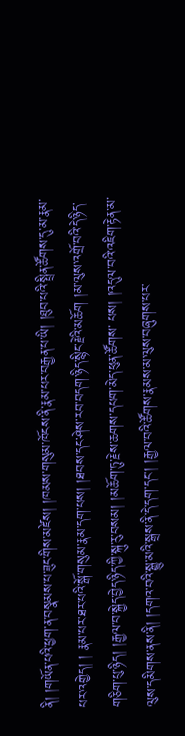ནི། །གཡོན་པའི་ཕྱག་ན་བསྣམས་པ་ཟུང་གིས་མཛེས། །ཁམས་གསུམ་ཁོངས་ནི་རྣམ་པར་བརྒྱན་པ་ཡི། །ཐུབ་པའི་སྤྲིན་ཚོགས་དུ་མ་རྣམ་པར་འགྱེད། ། རྣམ་པར་ཐར་པའི་སྒོ་གསུམ་རྣམ་དག་པས། །ཐབས་དང་ཤེས་རབ་བདག་ཉིད་སྙིང་རྗེའི་མཆོག །མ་ལུས་འགྲོ་བའི་དེ་ཉིད་གཅིག་པུ་ཉིད། །རྒྱལ་བ་སྐྱེད་བྱེད་ཉིད་ཀྱི་སྐུ་རུ་བསམ། །མཆོག་ཏུ་རྗེས་ཆགས་དཔག་མེད་ཕུན་ཚོགས་ པས། །འདུལ་བའི་འཇིག་རྟེན་མ་ལུས་དམིགས་ནས་ནི། །དགའ་བའི་སྒྱུ་མའི་སྒྲས་ནི་དེ་དག་དང་། །རྒྱལ་བའི་ཚོགས་རྣམས་མ་ལུས་བཞུགས་པར་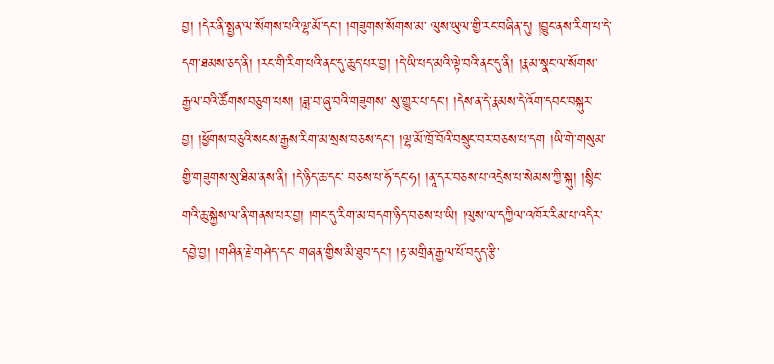བྱ། །དེར་ནི་སྤྱན་ལ་སོགས་པའི་ལྷ་མོ་དང་། །གཟུགས་སོགས་མ་ ལུས་ཡུལ་གྱི་རང་བཞིན་དུ། །བྱུང་ནས་རིག་པ་དེ་དག་ཐམས་ཅད་ནི། །རང་གི་རིག་པའི་ནང་དུ་ཆུད་པར་བྱ། །དེ་ཡི་པད་མའི་ལྟེ་བའི་ནང་དུ་ནི། །རྣམ་སྣང་ལ་སོགས་རྒྱལ་བའི་ཚོགས་བཅུག་པས། །ཟླ་བ་ཞུ་བའི་གཟུགས་ སུ་གྱུར་པ་དང་། །དེས་ན་དེ་རྣམས་དེ་འོག་དབང་བསྐུར་བྱ། །ཕྱོགས་བཅུའི་སངས་རྒྱས་རིག་མ་སྲས་བཅས་དང་། །ལྷ་མོ་ཁྲོ་བོའི་བསྲུང་བར་བཅས་པ་དག །ཡི་གེ་གསུམ་གྱི་གཟུགས་སུ་ཐིམ་ནས་ནི། །དེ་ཉིད་ཆ་དང་ བཅས་པ་ཧོ་དང་ཧ། །ནཱ་དར་བཅས་པ་འདྲེས་པ་སེམས་ཀྱི་སྐུ། །སྙིང་གའི་ཆུ་སྐྱེས་ལ་ནི་གནས་པར་བྱ། །གང་དུ་རིག་མ་བདག་ཉིད་བཅས་པ་ཡི། །ལུས་ལ་དཀྱིལ་འཁོར་རིམ་པ་འདིར་དབྱེ་བྱ། །གཤིན་རྗེ་གཤེད་དང་ གཞན་གྱིས་མི་ཐུབ་དང་། །རྟ་མགྲིན་རྒྱལ་པོ་བདུད་རྩི་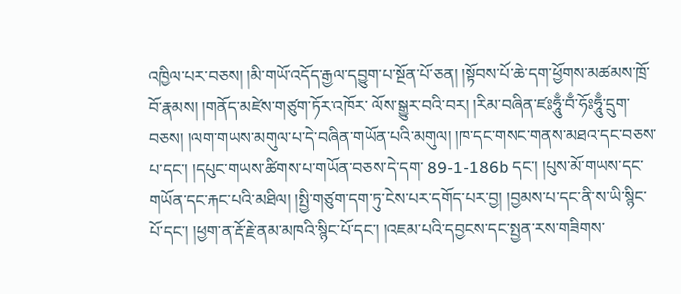འཁྱིལ་པར་བཅས། །མི་གཡོ་འདོད་རྒྱལ་དབྱུག་པ་སྔོན་པོ་ཅན། །སྟོབས་པོ་ཆེ་དག་ཕྱོགས་མཚམས་ཁྲོ་བོ་རྣམས། །གནོད་མཛེས་གཙུག་ཏོར་འཁོར་ ལོས་སྒྱུར་བའི་བར། །རིམ་བཞིན་ཛཿཧཱུྃ་བྃ་ཧོཿཧཱུྃ་དྲུག་བཅས། །ལག་གཡས་མགུལ་པ་དེ་བཞིན་གཡོན་པའི་མགུལ། །ཁ་དང་གསང་གནས་མཐའ་དང་བཅས་པ་དང་། །དཔུང་གཡས་ཚིགས་པ་གཡོན་བཅས་དེ་དག་ 89-1-186b དང་། །པུས་མོ་གཡས་དང་གཡོན་དང་རྐང་པའི་མཐིལ། །སྤྱི་གཙུག་དག་ཏུ་ངེས་པར་དགོད་པར་བྱ། །བྱམས་པ་དང་ནི་ས་ཡི་སྙིང་པོ་དང་། །ཕྱག་ན་རྡོ་རྗེ་ནམ་མཁའི་སྙིང་པོ་དང་། །འཇམ་པའི་དབྱངས་དང་སྤྱན་རས་གཟིགས་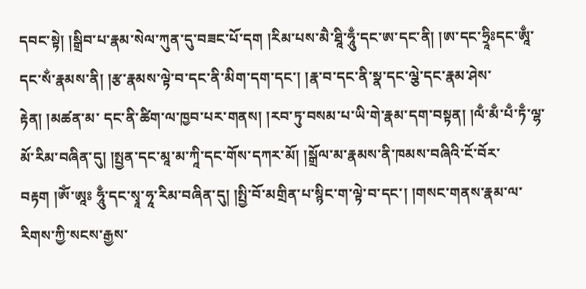དབང་སྟེ། །སྒྲིབ་པ་རྣམ་སེལ་ཀུན་དུ་བཟང་པོ་དག །རིམ་པས་མཻ་ཐཱི་ཧཱུྃ་དང་ཨ་དང་ནི། །ཨ་དང་ཧྲཱིཿདང་ཨཱྃ་དང་སྂ་རྣམས་ནི། །རྩ་རྣམས་ལྟེ་བ་དང་ནི་མིག་དག་དང་། །རྣ་བ་དང་ནི་སྣ་དང་ལྕེ་དང་རྣམ་ཤེས་རྟེན། །མཚན་མ་ དང་ནི་ཚིག་ལ་ཁྱབ་པར་གནས། །རབ་ཏུ་བསམ་པ་ཡི་གེ་རྣམ་དག་བསྟན། །ལྃ་མྃ་པྃ་ཏྃ་ལྷ་མོ་རིམ་བཞིན་དུ། །སྤྱན་དང་མཱ་མ་ཀཱི་དང་གོས་དཀར་མོ། །སྒྲོལ་མ་རྣམས་ནི་ཁམས་བཞིའི་ངོ་བོར་བརྟག །ཨོཾ་ཨཱཿ ཧཱུྃ་དང་སྭཱ་ཧཱ་རིམ་བཞིན་དུ། །སྤྱི་བོ་མགྲིན་པ་སྙིང་ག་ལྟེ་བ་དང་། །གསང་གནས་རྣམ་ལ་རིགས་ཀྱི་སངས་རྒྱས་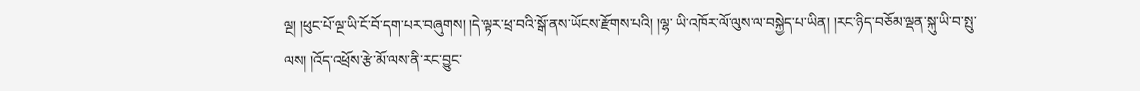ལྔ། །ཕུང་པོ་ལྔ་ཡི་ངོ་བོ་དག་པར་བཞུགས། །དེ་ལྟར་ཕྲ་བའི་སྒོ་ནས་ཡོངས་རྫོགས་པའི། །ལྷ་ ཡི་འཁོར་ལོ་ལུས་ལ་བསྐྱེད་པ་ཡིན། །རང་ཉིད་བཅོམ་ལྡན་སྐུ་ཡི་བ་སྤུ་ལས། །འོད་འཕྲོས་རྩེ་མོ་ལས་ནི་རང་བྱུང་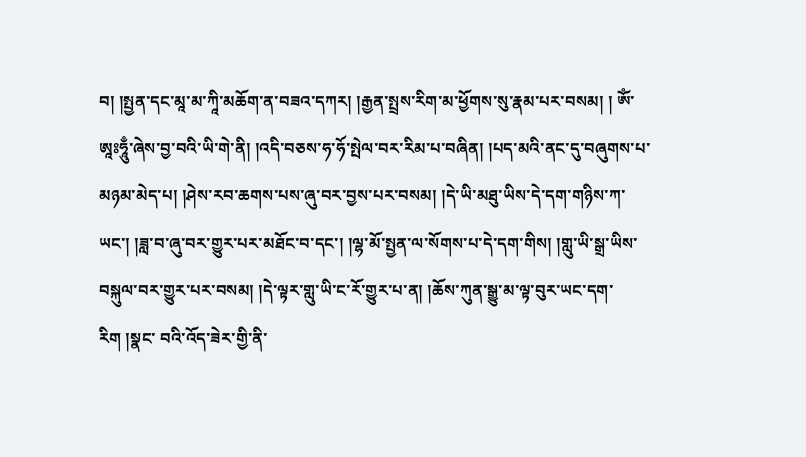བ། །སྤྱན་དང་མཱ་མ་ཀཱི་མཆོག་ན་བཟའ་དཀར། །རྒྱན་སྤྲས་རིག་མ་ཕྱོགས་སུ་རྣམ་པར་བསམ། ། ཨོཾ་ཨཱཿཧཱུྃ་ཞེས་བྱ་བའི་ཡི་གེ་ནི། །འདི་བཅས་ཧ་ཧོ་སྤེལ་བར་རིམ་པ་བཞིན། །པད་མའི་ནང་དུ་བཞུགས་པ་མཉམ་མེད་པ། །ཤེས་རབ་ཆགས་པས་ཞུ་བར་བྱས་པར་བསམ། །དེ་ཡི་མཐུ་ཡིས་དེ་དག་གཉིས་ཀ་ ཡང་། །ཟླ་བ་ཞུ་བར་གྱུར་པར་མཐོང་བ་དང་། །ལྷ་མོ་སྤྱན་ལ་སོགས་པ་དེ་དག་གིས། །གླུ་ཡི་སྒྲ་ཡིས་བསྐུལ་བར་གྱུར་པར་བསམ། །དེ་ལྟར་གླུ་ཡི་ང་རོ་གྱུར་པ་ན། །ཆོས་ཀུན་སྒྱུ་མ་ལྟ་བུར་ཡང་དག་རིག །སྣང་ བའི་འོད་ཟེར་གྱི་ནི་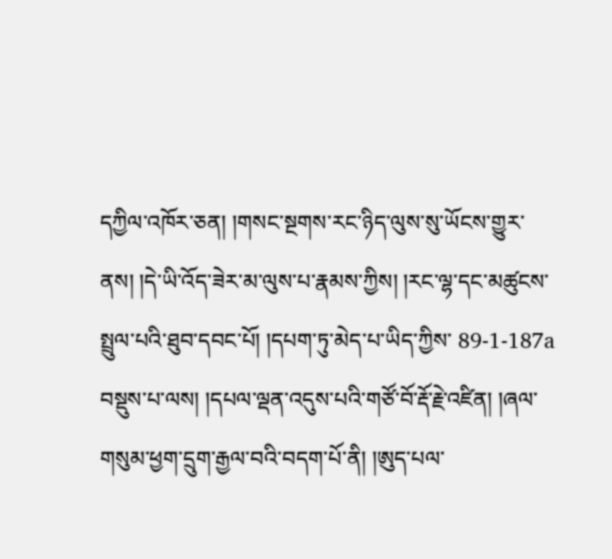དཀྱིལ་འཁོར་ཅན། །གསང་སྔགས་རང་ཉིད་ལུས་སུ་ཡོངས་གྱུར་ནས། །དེ་ཡི་འོད་ཟེར་མ་ལུས་པ་རྣམས་ཀྱིས། །རང་ལྷ་དང་མཚུངས་སྤྲུལ་པའི་ཐུབ་དབང་པོ། །དཔག་ཏུ་མེད་པ་ཡིད་ཀྱིས་ 89-1-187a བསྡུས་པ་ལས། །དཔལ་ལྡན་འདུས་པའི་གཙོ་བོ་རྡོ་རྗེ་འཛིན། །ཞལ་གསུམ་ཕྱག་དྲུག་རྒྱལ་བའི་བདག་པོ་ནི། །ཨུད་པལ་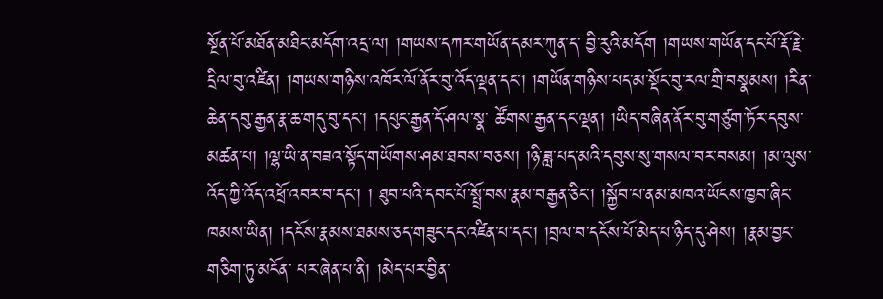སྔོན་པོ་མཐོན་མཐིང་མདོག་འདྲ་ལ། །གཡས་དཀར་གཡོན་དམར་ཀུན་ད་ བྱི་རུའི་མདོག །གཡས་གཡོན་དང་པོ་རྡོ་རྗེ་དྲིལ་བུ་འཛིན། །གཡས་གཉིས་འཁོར་ལོ་ནོར་བུ་འོད་ལྡན་དང་། །གཡོན་གཉིས་པད་མ་སྡོང་བུ་རལ་གྲི་བསྣམས། །རིན་ཆེན་དབུ་རྒྱན་རྣ་ཆ་གདུ་བུ་དང་། །དཔུང་རྒྱན་དོ་ཤལ་སྣ་ ཚོགས་རྒྱན་དང་ལྡན། །ཡིད་བཞིན་ནོར་བུ་གཙུག་ཏོར་དབུས་མཚན་པ། །ལྷ་ཡི་ན་བཟའ་སྟོད་གཡོགས་ཤམ་ཐབས་བཅས། །ཉི་ཟླ་པད་མའི་དབུས་སུ་གསལ་བར་བསམ། །མ་ལུས་འོད་ཀྱི་འོད་འཕྲོ་འབར་བ་དང་། ། ཐུབ་པའི་དབང་པོ་སྤྲོ་བས་རྣམ་བརྒྱན་ཅིང་། །སྐྱོབ་པ་ནམ་མཁའ་ཡོངས་ཁྱབ་ཞིང་ཁམས་ཡིན། །དངོས་རྣམས་ཐམས་ཅད་གཟུང་དང་འཛིན་པ་དང་། །བྲལ་བ་དངོས་པོ་མེད་པ་ཉིད་དུ་ཤེས། །རྣམ་བྱང་གཅིག་ཏུ་མངོན་ པར་ཞེན་པ་ནི། །མེད་པར་བྱིན་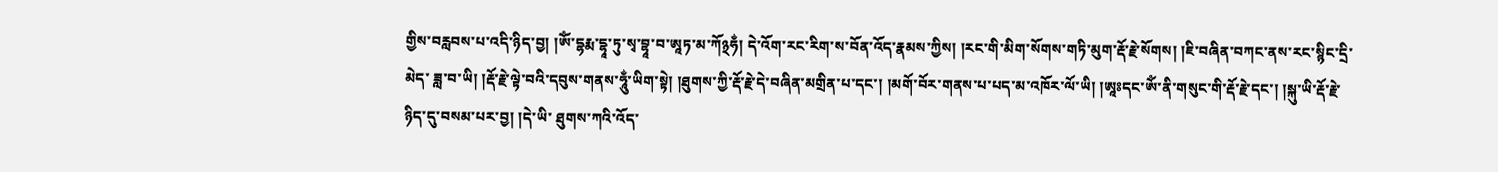གྱིས་བརླབས་པ་འདི་ཉིད་བྱ། །ཨོཾ་དྷརྨ་དྷཱ་ཏུ་སྭ་བྷཱ་བ་ཨཱཏ་མ་ཀོ྅ཧྂ། དེ་འོག་རང་རིག་ས་བོན་འོད་རྣམས་ཀྱིས། །རང་གི་མིག་སོགས་གཏི་མུག་རྡོ་རྗེ་སོགས། །ཇི་བཞིན་བཀང་ནས་རང་སྙིང་དྲི་མེད་ ཟླ་བ་ཡི། །རྡོ་རྗེ་ལྟེ་བའི་དབུས་གནས་ཧཱུྂ་ཡིག་སྟེ། །ཐུགས་ཀྱི་རྡོ་རྗེ་དེ་བཞིན་མགྲིན་པ་དང་། །མགོ་བོར་གནས་པ་པད་མ་འཁོར་ལོ་ཡི། །ཨཱཿདང་ཨོཾ་ནི་གསུང་གི་རྡོ་རྗེ་དང་། །སྐུ་ཡི་རྡོ་རྗེ་ཉིད་དུ་བསམ་པར་བྱ། །དེ་ཡི་ ཐུགས་ཀའི་འོད་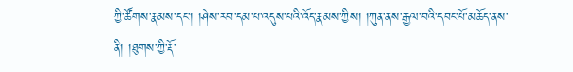ཀྱི་ཚོགས་རྣམས་དང་། །ཤེས་རབ་དམ་པ་འདུས་པའི་འོད་རྣམས་ཀྱིས། །ཀུན་ནས་རྒྱལ་བའི་དབང་པོ་མཆོད་ནས་ནི། །ཐུགས་ཀྱི་རྡོ་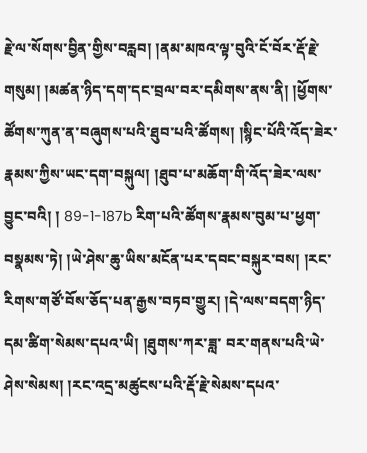རྗེ་ལ་སོགས་བྱིན་གྱིས་བརླབ། །ནམ་མཁའ་ལྟ་བུའི་ངོ་བོར་རྡོ་རྗེ་ གསུམ། །མཚན་ཉིད་དག་དང་བྲལ་བར་དམིགས་ནས་ནི། །ཕྱོགས་ཚོགས་ཀུན་ན་བཞུགས་པའི་ཐུབ་པའི་ཚོགས། །སྙིང་པོའི་འོད་ཟེར་རྣམས་ཀྱིས་ཡང་དག་བསྐུལ། །ཐུབ་པ་མཆོག་གི་འོད་ཟེར་ལས་བྱུང་བའི། ། 89-1-187b རིག་པའི་ཚོགས་རྣམས་བུམ་པ་ཕྱག་བསྣམས་ཏེ། །ཡེ་ཤེས་ཆུ་ཡིས་མངོན་པར་དབང་བསྐུར་བས། །རང་རིགས་གཙོ་བོས་ཅོད་པན་རྒྱས་བཏབ་གྱུར། །དེ་ལས་བདག་ཉིད་དམ་ཚིག་སེམས་དཔའ་ཡི། །ཐུགས་ཀར་ཟླ་ བར་གནས་པའི་ཡེ་ཤེས་སེམས། །རང་འདྲ་མཚུངས་པའི་རྡོ་རྗེ་སེམས་དཔའ་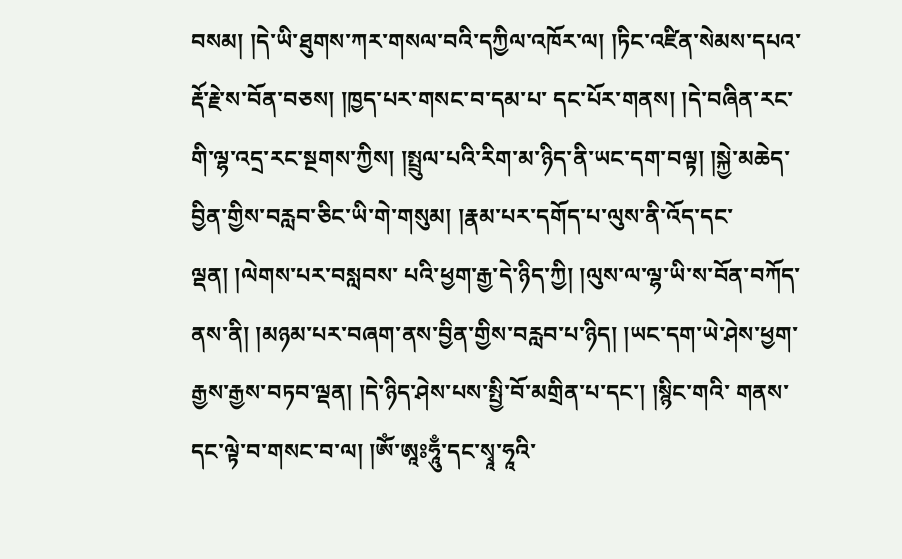བསམ། །དེ་ཡི་ཐུགས་ཀར་གསལ་བའི་དཀྱིལ་འཁོར་ལ། །ཏིང་འཛིན་སེམས་དཔའ་རྡོ་རྗེ་ས་བོན་བཅས། །ཁྱད་པར་གསང་བ་དམ་པ་ དང་པོར་གནས། །དེ་བཞིན་རང་གི་ལྷ་འདྲ་རང་སྔགས་ཀྱིས། །སྤྲུལ་པའི་རིག་མ་ཉིད་ནི་ཡང་དག་བལྟ། །སྐྱེ་མཆེད་བྱིན་གྱིས་བརླབ་ཅིང་ཡི་གེ་གསུམ། །རྣམ་པར་དགོད་པ་ལུས་ནི་འོད་དང་ལྡན། །ལེགས་པར་བསླབས་ པའི་ཕྱག་རྒྱ་དེ་ཉིད་ཀྱི། །ལུས་ལ་ལྷ་ཡི་ས་བོན་བཀོད་ནས་ནི། །མཉམ་པར་བཞག་ནས་བྱིན་གྱིས་བརླབ་པ་ཉིད། །ཡང་དག་ཡེ་ཤེས་ཕྱག་རྒྱས་རྒྱས་བཏབ་ལྡན། །དེ་ཉིད་ཤེས་པས་སྤྱི་བོ་མགྲིན་པ་དང་། །སྙིང་གའི་ གནས་དང་ལྟེ་བ་གསང་བ་ལ། །ཨོཾ་ཨཱཿཧཱུྃ་དང་སྭཱ་ཧཱའི་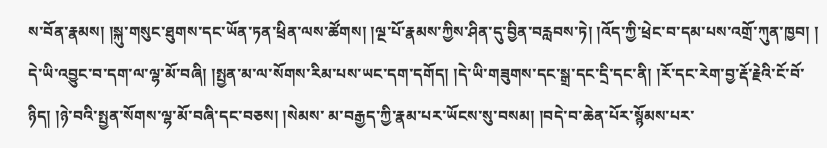ས་བོན་རྣམས། །སྐུ་གསུང་ཐུགས་དང་ཡོན་ཏན་ཕྲིན་ལས་ཚོགས། །ལྔ་པོ་རྣམས་ཀྱིས་ཤིན་དུ་བྱིན་བརླབས་ཏེ། །འོད་ཀྱི་ཕྲེང་བ་དམ་པས་འགྲོ་ཀུན་ཁྱབ། ། དེ་ཡི་འབྱུང་བ་དག་ལ་ལྷ་མོ་བཞི། །སྤྱན་མ་ལ་སོགས་རིམ་པས་ཡང་དག་དགོད། །དེ་ཡི་གཟུགས་དང་སྒྲ་དང་དྲི་དང་ནི། །རོ་དང་རེག་བྱ་རྡོ་རྗེའི་ངོ་བོ་ཉིད། །ཉེ་བའི་སྤྱན་སོགས་ལྷ་མོ་བཞི་དང་བཅས། །སེམས་ མ་བརྒྱད་ཀྱི་རྣམ་པར་ཡོངས་སུ་བསམ། །བདེ་བ་ཆེན་པོར་སྙོམས་པར་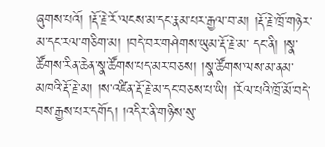ཞུགས་པའོ། །རྡོ་རྗེ་རོ་ལངས་མ་དང་རྣམ་པར་རྒྱལ་བ་མ། །རྡོ་རྗེ་ཁྲོ་གཉེར་མ་དང་རལ་གཅིག་མ། །བདེ་བར་གཤེགས་ཡུམ་རྡོ་རྗེ་མ་ དང་ནི། །སྣ་ཚོགས་རིན་ཆེན་སྣ་ཚོགས་པད་མར་བཅས། །སྣ་ཚོགས་ལས་མ་ནམ་མཁའི་རྡོ་རྗེ་མ། །ས་འཛིན་རྡོ་རྗེ་མ་དང་བཅས་པ་ཡི། །རོལ་པའི་ཁྲོ་མོ་བདེ་བས་རྒྱས་པར་དགོད། །འདིར་ནི་གཉིས་སུ་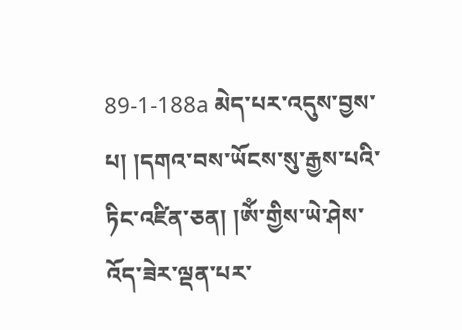89-1-188a མེད་པར་འདུས་བྱས་པ། །དགའ་བས་ཡོངས་སུ་རྒྱས་པའི་ཏིང་འཛིན་ཅན། །ཨོཾ་གྱིས་ཡེ་ཤེས་འོད་ཟེར་ལྡན་པར་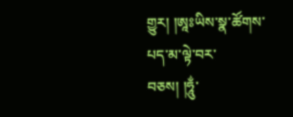གྱུར། །ཨཱཿཡིས་སྣ་ཚོགས་པད་མ་ལྟེ་བར་བཅས། །ཧཱུྂ་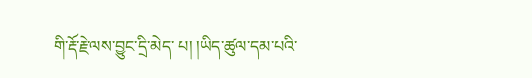གི་རྡོ་རྗེ་ལས་བྱུང་དྲི་མེད་ པ། །ཡིད་ཚུལ་དམ་པའི་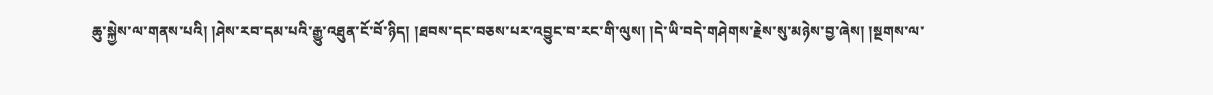ཆུ་སྐྱེས་ལ་གནས་པའི། །ཤེས་རབ་དམ་པའི་རྒྱུ་འཐུན་ངོ་བོ་ཉིད། །ཐབས་དང་བཅས་པར་འབྱུང་བ་རང་གི་ལུས། །དེ་ཡི་བདེ་གཤེགས་རྗེས་སུ་མཉེས་བྱ་ཞེས། །སྔགས་ལ་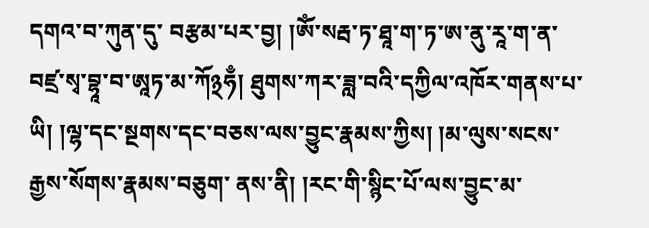དགའ་བ་ཀུན་དུ་ བརྩམ་པར་བྱ། །ཨོཾ་སརྦ་ཏ་ཐཱ་ག་ཏ་ཨ་ནུ་རཱ་ག་ན་བཛྲ་སྭ་བྷཱ་བ་ཨཱཏ་མ་ཀོ྅ཧྃ། ཐུགས་ཀར་ཟླ་བའི་དཀྱིལ་འཁོར་གནས་པ་ཡི། །ལྷ་དང་སྔགས་དང་བཅས་ལས་བྱུང་རྣམས་ཀྱིས། །མ་ལུས་སངས་རྒྱས་སོགས་རྣམས་བཅུག་ ནས་ནི། །རང་གི་སྙིང་པོ་ལས་བྱུང་མ་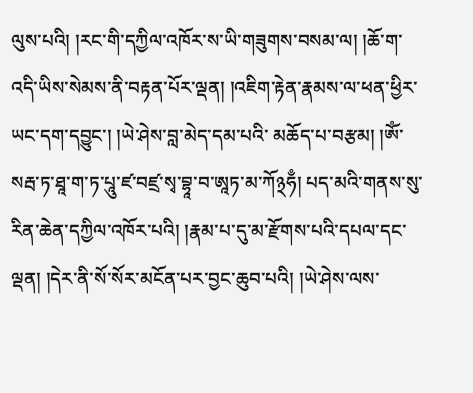ལུས་པའི། །རང་གི་དཀྱིལ་འཁོར་ས་ཡི་གཟུགས་བསམ་ལ། །ཆོ་ག་འདི་ཡིས་སེམས་ནི་བརྟན་པོར་ལྡན། །འཇིག་རྟེན་རྣམས་ལ་ཕན་ཕྱིར་ཡང་དག་དབྱུང་། །ཡེ་ཤེས་བླ་མེད་དམ་པའི་ མཆོད་པ་བརྩམ། །ཨོཾ་སརྦ་ཏ་ཐཱ་ག་ཏ་པཱུ་ཛ་བཛྲ་སྭ་བྷཱ་བ་ཨཱཏ་མ་ཀོ྅ཧྃ། པད་མའི་གནས་སུ་རིན་ཆེན་དཀྱིལ་འཁོར་པའི། །རྣམ་པ་དུ་མ་རྫོགས་པའི་དཔལ་དང་ལྡན། །དེར་ནི་སོ་སོར་མངོན་པར་བྱང་ཆུབ་པའི། །ཡེ་ཤེས་ལས་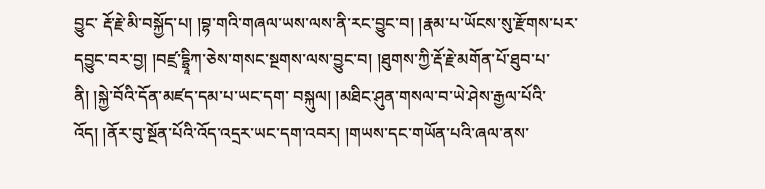བྱུང་ རྡོ་རྗེ་མི་བསྐྱོད་པ། །བྷ་གའི་གཞལ་ཡས་ལས་ནི་རང་བྱུང་བ། །རྣམ་པ་ཡོངས་སུ་རྫོགས་པར་དབྱུང་བར་བྱ། །བཛྲ་དྷྲཱིཀ་ཅེས་གསང་སྔགས་ལས་བྱུང་བ། །ཐུགས་ཀྱི་རྡོ་རྗེ་མགོན་པོ་ཐུབ་པ་ནི། །སྐྱེ་བོའི་དོན་མཛད་དམ་པ་ཡང་དག་ བསྐུལ། །མཐིང་ཤུན་གསལ་བ་ཡེ་ཤེས་རྒྱལ་པོའི་འོད། །ནོར་བུ་སྔོན་པོའི་འོད་འདྲར་ཡང་དག་འབར། །གཡས་དང་གཡོན་པའི་ཞལ་ནས་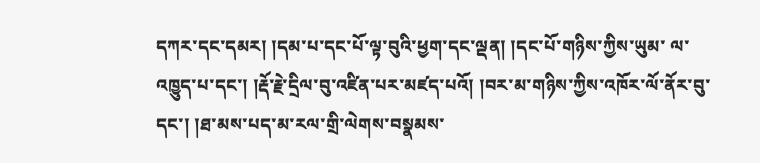དཀར་དང་དམར། །དམ་པ་དང་པོ་ལྟ་བུའི་ཕྱག་དང་ལྡན། །དང་པོ་གཉིས་ཀྱིས་ཡུམ་ ལ་འཁྱུད་པ་དང་། །རྡོ་རྗེ་དྲིལ་བུ་འཛིན་པར་མཛད་པའོ། །བར་མ་གཉིས་ཀྱིས་འཁོར་ལོ་ནོར་བུ་དང་། །ཐ་མས་པད་མ་རལ་གྲི་ལེགས་བསྣམས་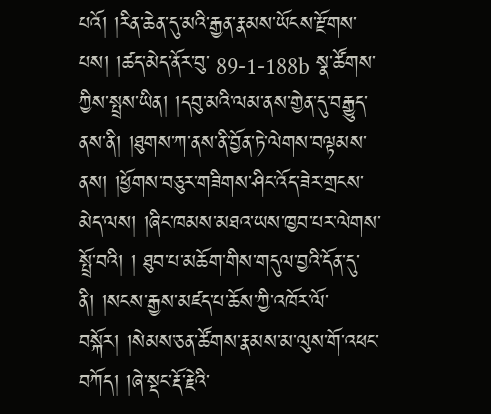པའོ། །རིན་ཆེན་དུ་མའི་རྒྱན་རྣམས་ཡོངས་རྫོགས་པས། །ཚད་མེད་ནོར་བུ་ 89-1-188b སྣ་ཚོགས་ཀྱིས་སྤྲས་ཡིན། །དབུ་མའི་ལམ་ནས་གྱེན་དུ་བརྒྱུད་ནས་ནི། །ཐུགས་ཀ་ནས་ནི་བྱོན་ཏེ་ལེགས་བལྟམས་ནས། །ཕྱོགས་བཅུར་གཟིགས་ཤིང་འོད་ཟེར་གྲངས་མེད་ལས། །ཞིང་ཁམས་མཐའ་ཡས་ཁྱབ་པར་ལེགས་སྤྲོ་བའི། ། ཐུབ་པ་མཆོག་གིས་གདུལ་བྱའི་དོན་དུ་ནི། །སངས་རྒྱས་མཛད་པ་ཆོས་ཀྱི་འཁོར་ལོ་བསྐོར། །སེམས་ཅན་ཚོགས་རྣམས་མ་ལུས་གོ་འཕང་བཀོད། །ཞེ་སྡང་རྡོ་རྗེའི་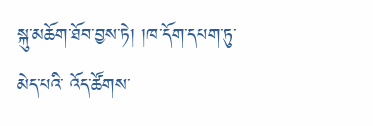སྐུ་མཆོག་ཐོབ་བྱས་ཏེ། །ཁ་དོག་དཔག་ཏུ་མེད་པའི་ འོད་ཚོགས་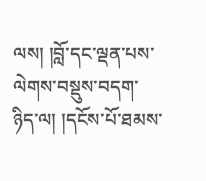ལས། །བློ་དང་ལྡན་པས་ལེགས་བསྡུས་བདག་ཉིད་ལ། །དངོས་པོ་ཐམས་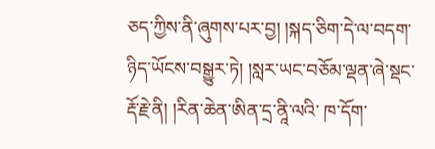ཅད་ཀྱིས་ནི་ཞུགས་པར་བྱ། །སྐད་ཅིག་དེ་ལ་བདག་ཉིད་ཡོངས་བསྒྱུར་ཏེ། །སླར་ཡང་བཅོམ་ལྡན་ཞེ་སྡང་རྡོ་རྗེ་ནི། །རིན་ཆེན་ཨིན་དྲ་ནཱི་ལའི་ ཁ་དོག་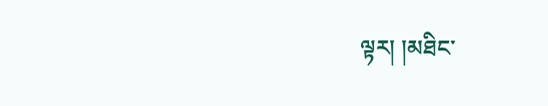ལྟར། །མཐིང་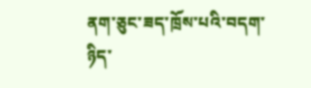ནག་ཅུང་ཟད་ཁྲོས་པའི་བདག་ཉིད་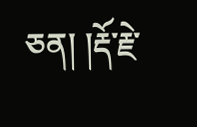ཅན། །རྡོ་རྗེ་